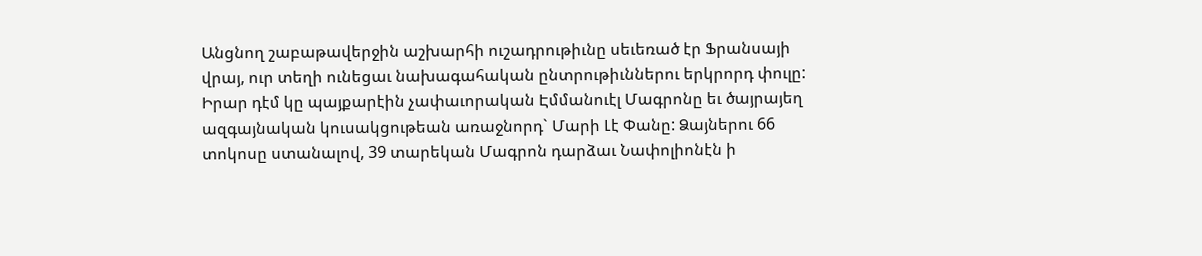Անցնող շաբաթավերջին աշխարհի ուշադրութիւնը սեւեռած էր Ֆրանսայի վրայ, ուր տեղի ունեցաւ նախագահական ընտրութիւններու երկրորդ փուլը: Իրար դէմ կը պայքարէին չափաւորական Էմմանուէլ Մագրոնը եւ ծայրայեղ ազգայնական կուսակցութեան առաջնորդ` Մարի Լէ Փանը: Ձայներու 66 տոկոսը ստանալով, 39 տարեկան Մագրոն դարձաւ Նափոլիոնէն ի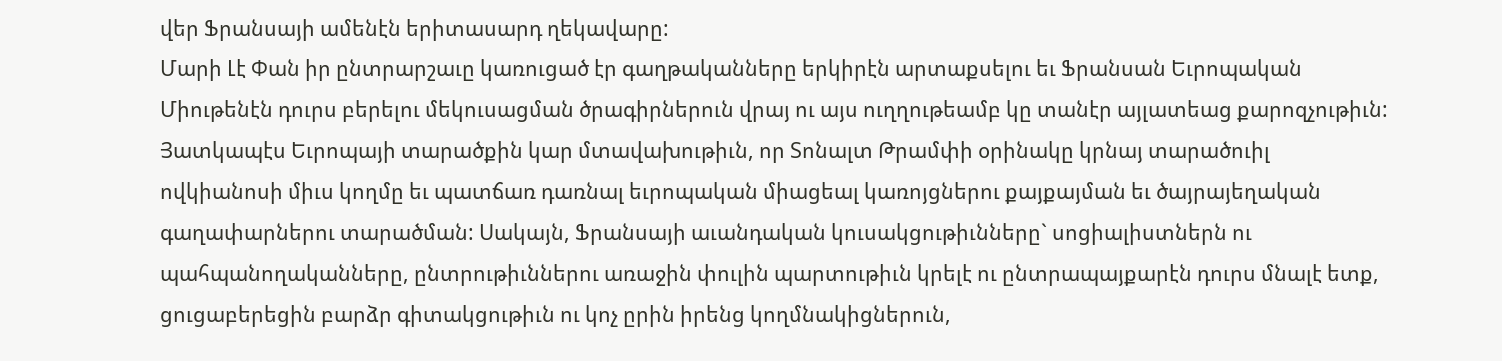վեր Ֆրանսայի ամենէն երիտասարդ ղեկավարը:
Մարի Լէ Փան իր ընտրարշաւը կառուցած էր գաղթականները երկիրէն արտաքսելու եւ Ֆրանսան Եւրոպական Միութենէն դուրս բերելու մեկուսացման ծրագիրներուն վրայ ու այս ուղղութեամբ կը տանէր այլատեաց քարոզչութիւն:
Յատկապէս Եւրոպայի տարածքին կար մտավախութիւն, որ Տոնալտ Թրամփի օրինակը կրնայ տարածուիլ ովկիանոսի միւս կողմը եւ պատճառ դառնալ եւրոպական միացեալ կառոյցներու քայքայման եւ ծայրայեղական գաղափարներու տարածման: Սակայն, Ֆրանսայի աւանդական կուսակցութիւնները` սոցիալիստներն ու պահպանողականները, ընտրութիւններու առաջին փուլին պարտութիւն կրելէ ու ընտրապայքարէն դուրս մնալէ ետք, ցուցաբերեցին բարձր գիտակցութիւն ու կոչ ըրին իրենց կողմնակիցներուն,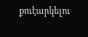քուէարկելու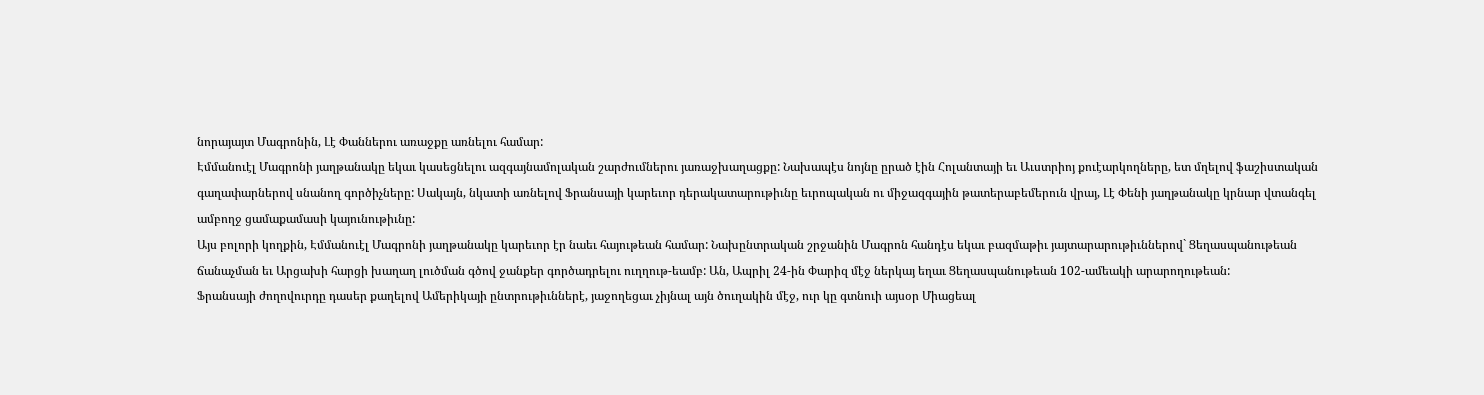նորայայտ Մագրոնին, Լէ Փաններու առաջքը առնելու համար:
Էմմանուէլ Մագրոնի յաղթանակը եկաւ կասեցնելու ազգայնամոլական շարժումներու յառաջխաղացքը: Նախապէս նոյնը ըրած էին Հոլանտայի եւ Աւստրիոյ քուէարկողները, ետ մղելով ֆաշիստական գաղափարներով սնանող գործիչները: Սակայն, նկատի առնելով Ֆրանսայի կարեւոր դերակատարութիւնը եւրոպական ու միջազգային թատերաբեմերուն վրայ, Լէ Փենի յաղթանակը կրնար վտանգել ամբողջ ցամաքամասի կայունութիւնը:
Այս բոլորի կողքին, Էմմանուէլ Մագրոնի յաղթանակը կարեւոր էր նաեւ հայութեան համար: Նախընտրական շրջանին Մագրոն հանդէս եկաւ բազմաթիւ յայտարարութիւններով` Ցեղասպանութեան ճանաչման եւ Արցախի հարցի խաղաղ լուծման գծով ջանքեր գործադրելու ուղղութ-եամբ: Ան, Ապրիլ 24-ին Փարիզ մէջ ներկայ եղաւ Ցեղասպանութեան 102-ամեակի արարողութեան:
Ֆրանսայի ժողովուրդը դասեր քաղելով Ամերիկայի ընտրութիւններէ, յաջողեցաւ չիյնալ այն ծուղակին մէջ, ուր կը գտնուի այսօր Միացեալ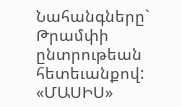Նահանգները` Թրամփի ընտրութեան հետեւանքով:
«ՄԱՍԻՍ»